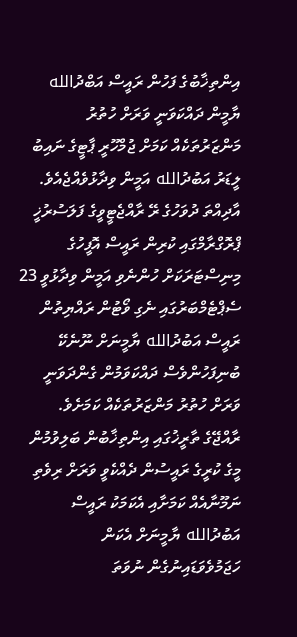އިންތިޚާބުގެ ފަހުން ރައީސް އަބްދުالله ޔާމީން ދައްކަވަނީ ވަރަށް ހުތުރު މަންޒަރުތަކެއް ކަމަށް ޖުމްހޫރީ ޕާޓީގެ ނައިބު ލީޑަރު އަބުދުالله އަމީން ވިދާޅުވެއްޖެއެވެ.
އާދިއްތަ ދުވަހުގެ ރޭ ރާއްޖެޓީވީގެ ފަލަސުރުޚީ ޕްރޮގްރާމްގައި ކުރިން ރައީސް އޮފީހުގެ މިނިސްޓަރަކަށް ހުންނެވި އަމީން ވިދާޅުވީ 23 ސެޕްޓެމްބަރުގައި ނެގި ވޯޓުން ރައްޔިތުން ރައީސް އަބުދުالله ޔާމީނަށް ނޫނެކޭ ބުނިފަހުންވެސް ދައްކަވަމުން ގެންދަވަނީ ވަރަށް ހުތުރު މަންޒަރުތަކެއް ކަމަށެވެ.
ރާއްޖޭގެ ތާރީޚުގައި އިންތިޚާބުން ބަލިވުމުން މީގެ ކުރީގެ ރައީސުން ދެއްކެވީ ވަރަށް ރިވެތި ނަމޫނާއެއް ކަމަށާއި އެކަމަކު ރައީސް އަބުދުالله ޔާމީނަށް އެކަން ހަޖަމުވެވަޑައިނުގެން ނުވަތަ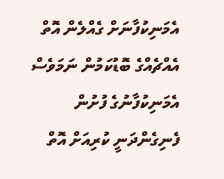އެމަނިކުފާނަށް ގެއްލެން އޮތް އެއްޗެއްގެ ބޮޑުކަމުން ނަމަވެސް އެމަނިކުފާނުގެ ފުށުން ފެނިގެންދަނީ ކުރިއަށް އޮތް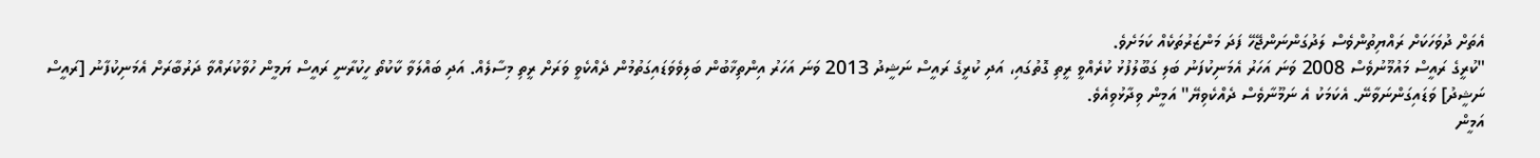އެތަށް ދުވަހަކަށް ރައްޔިތުންވެސް ލަދުގަންނަންޖޭހޭ ފަދަ މަންޒަރުތަކެއް ކަމަށެވެ.
"ކުރީގެ ރައީސް މައުމޫނުވެސް 2008 ވަނަ އަހަރު އެމަނިކުފަނު ބަލި ގަބޫލުފުޅު ކުރެއްވީ ރީތި ގޮތުގައި، އަދި ކުރީގެ ރައީސް ނަޝީދު 2013 ވަނަ އަހަރު އިންތިޚާބުން ބަލިވެވަޑައިގަތުމުން ދެއްކެވީ ވަރަށް ރީތި މިސާލެއް. އަދި ބައްލަވާ ކާކުތޯ ހީކުރާނީ ރައީސް ޔަމީން ހުވާކުރައްވާ ދަރުބާރަށް އެމަނިކުފާނު [ރައީސް ނަޝީދު] ވަޑައިގަންނަވާނޭ. އެކަމަކު އެ ނަމޫނާވެސް ދެއްކެވިޔޭ" އަމީން ވިދާޅުވިއެވެ.
އަމީން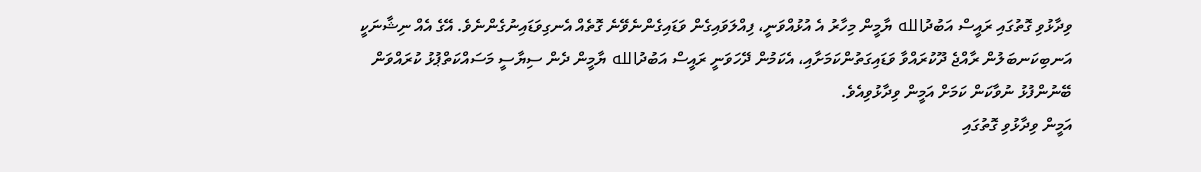ވިދާޅުވި ގޮތުގައި ރައީސް އަބުދުالله ޔާމީން މިހާރު އެ އުޅުއްވަނީ، ފިއްލަވައިގެން ވަޑައިގެންނެވޭނެ ގޮތެއް އެނގިވަޑައިނުގެންނެވެ. އޭގެ އެއް ނިޝާނަކީ އަނބިކަނބަލުން ރާއްޖެ ދޫކުރައްވާ ވަޑައިގަތުންކަމަށާއި، އެކަމުން ދޭހަވަނީ ރައީސް އަބުދުالله ޔާމީން ދެން ސިޔާސީ މަސައްކަތްޕުޅު ކުރައްވަން ބޭނުންފުޅު ނުވާކަން ކަމަށް އަމީން ވިދާޅުވިއެވެ.
އަމީން ވިދާޅުވި ގޮތުގައި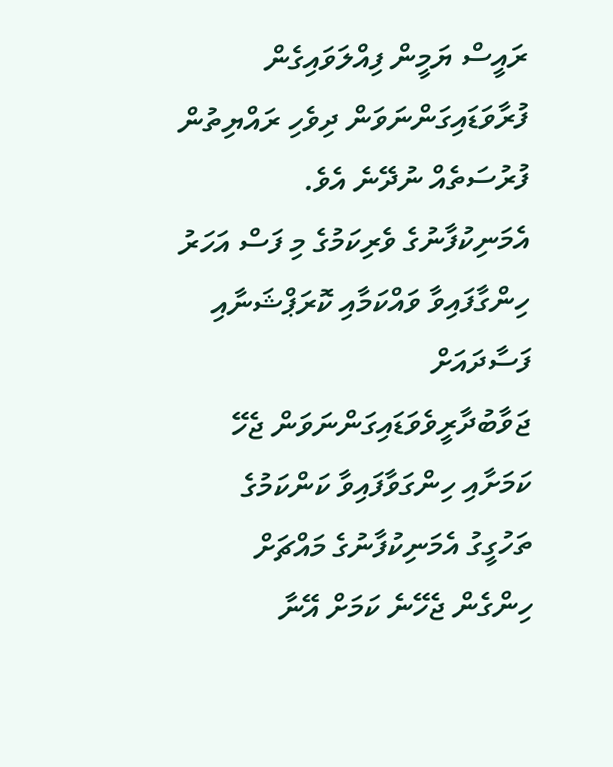ރައީސް ޔަމީން ފިއްލަވައިގެން ފުރާވަޑައިގަންނަވަން ދިވެހި ރައްޔިތުން ފުރުސަތެއް ނުދޭނެ އެވެ. އެމަނިކުފާނުގެ ވެރިކަމުގެ މި ފަސް އަހަރު ހިންގާފައިވާ ވައްކަމާއި ކޮރަޕްޝަނާއި ފަސާދައަށް ޖަވާބުދާރީވެވަޑައިގަންނަވަން ޖެހޭ ކަމަށާއި ހިންގަވާފައިވާ ކަންކަމުގެ ތަހުގީގު އެމަނިކުފާނުގެ މައްޗަށް ހިންގެން ޖެހޭނެ ކަމަށް އޭނާ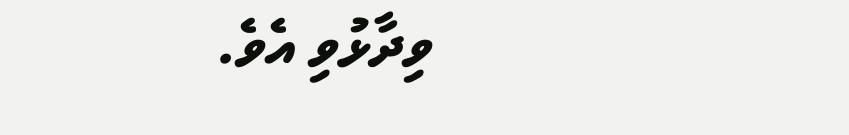ވިދާޅުވި އެވެ.